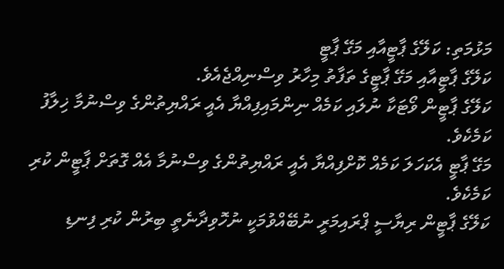މަޅުމަތި: ކަލޭގެ ޕާޓީއާއި މަގޭ ޕާޓީ
ކަލޭގެ ޕާޓީއާއި މަގޭ ޕާޓީގެ ތަފާތު މިހާރު ވިސްނިއްޖެއެވެ.
ކަލޭގެ ޕާޓީން ވޯޓަކާ ނުލައި ކަމެއް ނިންމައިފިއްޔާ އެއީ ރައްޔިތުންގެ ވިސްނުމާ ޚިލާފު ކަމެކެވެ.
މަގޭ ޕާޓީ އެކަހަލަ ކަމެއް ކޮށްފިއްޔާ އެއީ ރައްޔިތުންގެ ވިސްނުމާ އެއް ގޮތަށް ޕާޓީން ކުރި ކަމެކެވެ.
ކަލޭގެ ޕާޓީން ރިޔާސީ ޕްރައިމަރީ ނުބޭއްވުމަކީ ނުހޮވިދާނެތީ ބިރުން ކުރި ފިނޑި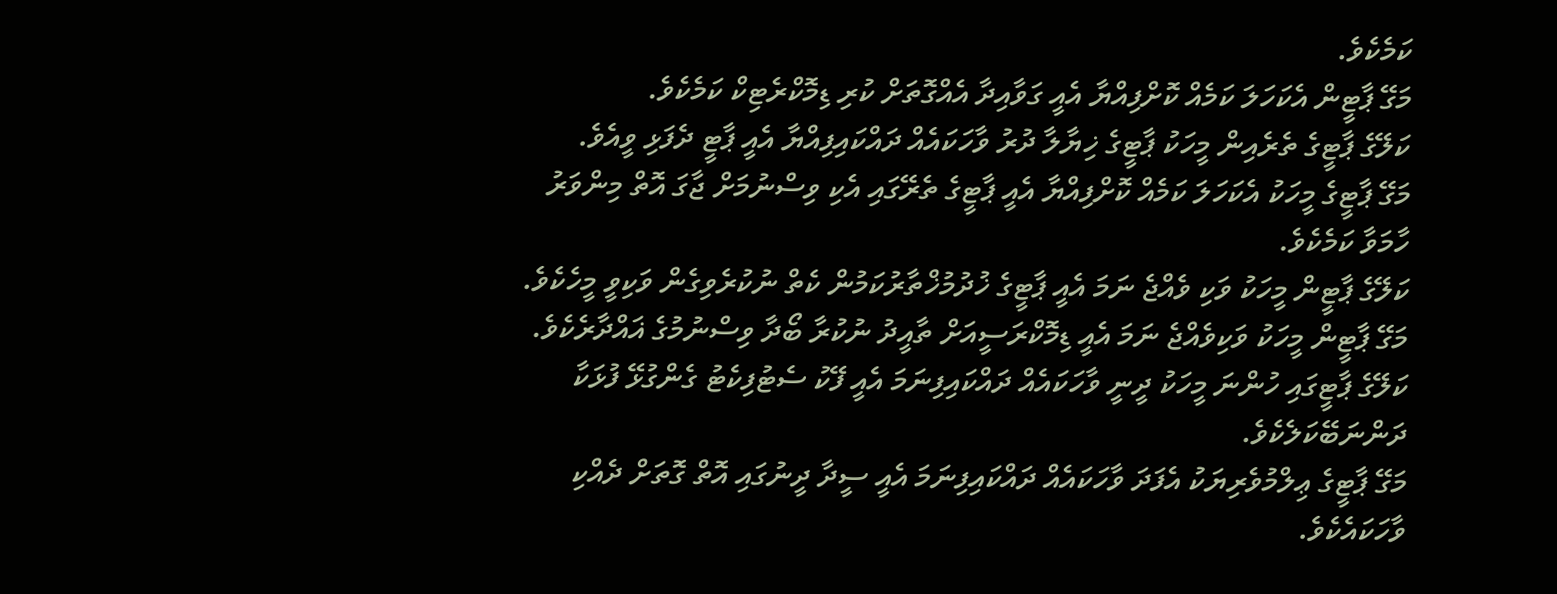ކަމެކެވެ.
މަގޭ ޕާޓީން އެކަހަލަ ކަމެއް ކޮށްފިއްޔާ އެއީ ގަވާއިދާ އެއްގޮތަށް ކުރި ޑިމޮކްރެޓިކް ކަމެކެވެ.
ކަލޭގެ ޕާޓީގެ ތެރެއިން މީހަކު ޕާޓީގެ ޚިޔާލާ ދުރު ވާހަކައެއް ދައްކައިފިއްޔާ އެއީ ޕާޓީ ދެފަޅި ވީއެވެ.
މަގޭ ޕާޓީގެ މީހަކު އެކަހަލަ ކަމެއް ކޮށްފިއްޔާ އެއީ ޕާޓީގެ ތެރޭގައި އެކި ވިސްނުމަށް ޖާގަ އޮތް މިންވަރު ހާމަވާ ކަމެކެވެ.
ކަލޭގެ ޕާޓީން މީހަކު ވަކި ވެއްޖެ ނަމަ އެއީ ޕާޓީގެ ޚުދުމުޚްތާރުކަމުން ކެތް ނުކުރެވިގެން ވަކިވީ މީހެކެވެ.
މަގޭ ޕާޓީން މީހަކު ވަކިވެއްޖެ ނަމަ އެއީ ޑިމޮކްރަސީއަށް ތާއީދު ނުކުރާ ބޯދާ ވިސްނުމުގެ ޣައްދާރެކެވެ.
ކަލޭގެ ޕާޓީގައި ހުންނަ މީހަކު ދީނީ ވާހަކައެއް ދައްކައިފިނަމަ އެއީ ފޭކު ސެޓުފިކެޓު ގެންގުޅޭ ފުޅަކާ ދަންނަބޭކަލެކެވެ.
މަގޭ ޕާޓީގެ ޢިލްމުވެރިޔަކު އެފަދަ ވާހަކައެއް ދައްކައިފިނަމަ އެއީ ސީދާ ދީނުގައި އޮތް ގޮތަށް ދެއްކި ވާހަކައެކެވެ.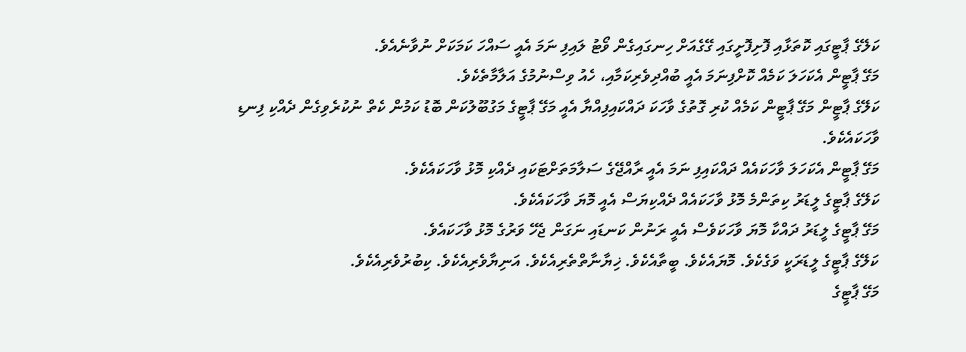ކަލޭގެ ޕާޓީގައި ކޮތަޅާއި ފޮށިފޮށީގައި ގޭގެއަށް ހިނގައިގެން ވޯޓު ލައިފި ނަމަ އެއީ ސައްހަ ކަމަކަށް ނުވާނެއެވެ.
މަގޭ ޕާޓީން އެކަހަލަ ކަމެއް ކޮށްފިނަމަ އެއީ ބުއްދިވެރިކަމާއި، ހެއު ވިސްނުމުގެ އަލާމާތެކެވެ.
ކަލޭގެ ޕާޓީން މަގޭ ޕާޓީން ކަމެއް ކުރި ގޮތުގެ ވާހަކަ ދައްކައިފިއްޔާ އެއީ މަގޭ ޕާޓީގެ މަގުބޫލުކަން ބޮޑު ކަމުން ކެތް ނުކުރެވިގެން ދެއްކި ފިނޑި ވާހަކައެކެވެ.
މަގޭ ޕާޓީން އެކަހަލަ ވާހަކައެއް ދައްކައިފި ނަމަ އެއީ ރާއްޖޭގެ ސަލާމަތަށްޓަކައި ދެއްކި މޮޅު ވާހަކައެކެވެ.
ކަލޭގެ ޕާޓީގެ ލީޑަރު ކިތަންމެ މޮޅު ވާހަކައެއް ދެއްކިޔަސް އެއީ މޮޔަ ވާހަކައެކެވެ.
މަގޭ ޕާޓީގެ ލީޑަރު ދައްކާ މޮޔަ ވާހަކަވެސް އެއީ ރަނުން ކަނޑައި ނަގަން ޖެހޭ ވަރުގެ މޮޅު ވާހަކައެވެ.
ކަލޭގެ ޕާޓީގެ ލީޑަރަކީ ވަގެކެވެ. މޮޔައެކެވެ. ބީތާއެކެވެ. ޚިޔާނާތްތެރިއެކެވެ. އަނިޔާވެރިއެކެވެ. ކިބުރުވެރިއެކެވެ.
މަގޭ ޕާޓީގެ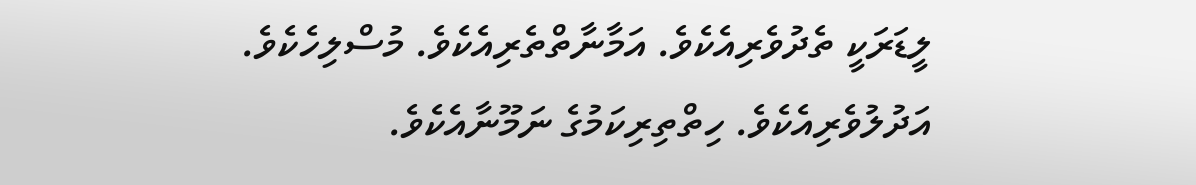ލީޑަރަކީ ތެދުވެރިއެކެވެ. އަމާނާތްތެރިއެކެވެ. މުސްލިހެކެވެ. އަދުލުވެރިއެކެވެ. ހިތްތިރިކަމުގެ ނަމޫނާއެކެވެ.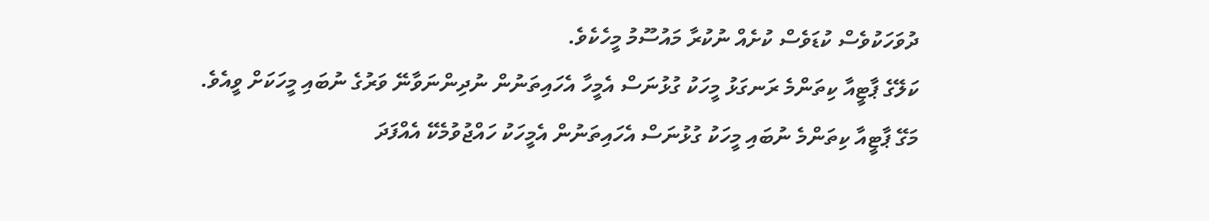ދުވަހަކުވެސް ކުޑަވެސް ކުށެއް ނުކުރާ މައުސޫމު މީހެކެވެ.
ކަލޭގެ ޕާޓީއާ ކިތަންމެ ރަނގަޅު މީހަކު ގުޅުނަސް އެމީހާ އެހައިތަނުން ނުދިންނަވާނޭ ވަރުގެ ނުބައި މީހަކަށް ވީއެވެ.
މަގޭ ޕާޓީއާ ކިތަންމެ ނުބައި މީހަކު ގުޅުނަސް އެހައިތަނުން އެމީހަކު ހައްޖުވުމެކޭ އެއްފަދަ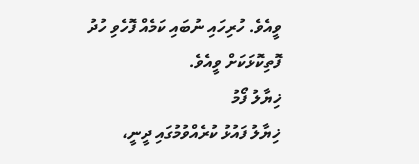ވީއެވެ. ހުރިހައި ނުބައި ކަމެއް ފޮހެވި ހުދު ފޮތިކޮޅަކަށް ވީއެވެ.
ޚިޔާލު ފޯމު
ޚިޔާލު ފައުޅު ކުރެއްވުމުގައި ދީނީ،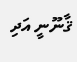ޤާނޫނީ އަދި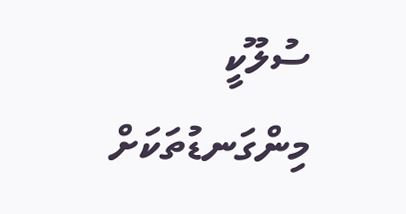ސުލޫކީ މިންގަނޑުތަކަށް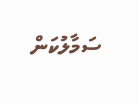ސަމާލުކަން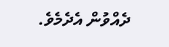ދެއްވުން އެދެމެވެ.